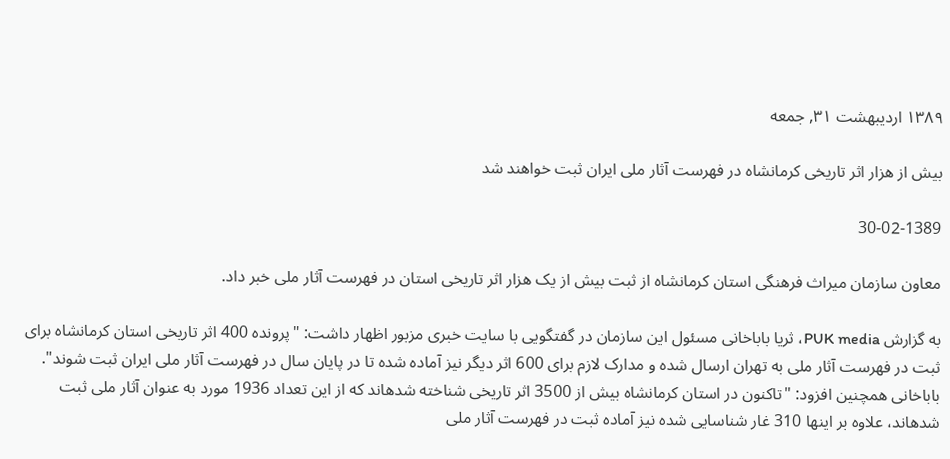۱۳۸۹ اردیبهشت ۳۱, جمعه

بیش از هزار اثر تاریخی کرمانشاه در فهرست آثار ملی ایران ثبت خواهند شد

30-02-1389

معاون سازمان میراث فرهنگی استان کرمانشاه از ثبت بیش از یک هزار اثر تاریخی استان در فهرست آثار ملی خبر داد.

به گزارش PUK media، ثریا باباخانی مسئول این سازمان در گفتگویی با سایت خبری مزبور اظهار داشت: "پرونده 400 اثر تاریخی استان کرمانشاه برای ثبت در فهرست آثار ملی به تهران ارسال شده و مدارک لازم برای 600 اثر دیگر نیز آماده شده تا در پایان سال در فهرست آثار ملی ایران ثبت شوند". باباخانی همچنین افزود: "تاکنون در استان کرمانشاه بیش از 3500 اثر تاریخی شناخته شدهاند که از این تعداد 1936 مورد به عنوان آثار ملی ثبت شدهاند، علاوه بر اینها 310 غار شناسایی شده نیز آماده ثبت در فهرست آثار ملی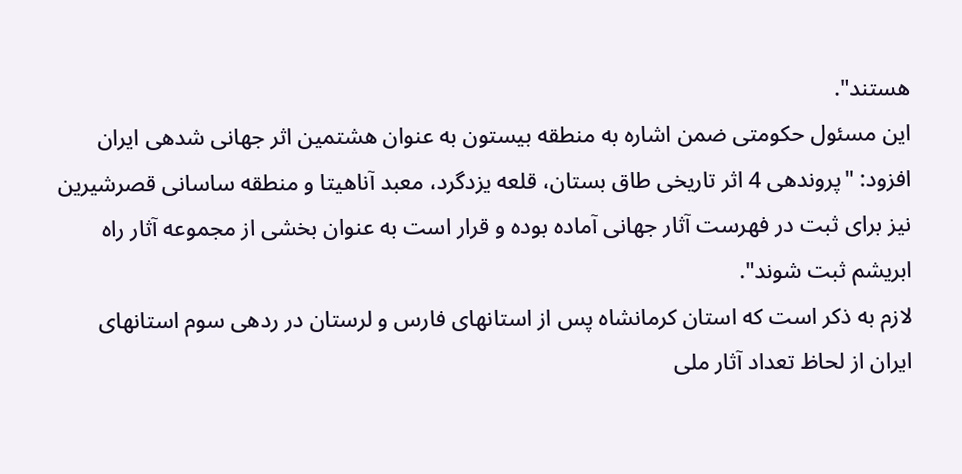هستند".
این مسئول حکومتی ضمن اشاره به منطقه بیستون به عنوان هشتمین اثر جهانی شدهی ایران افزود: "پروندهی 4 اثر تاریخی طاق بستان، قلعه یزدگرد، معبد آناهیتا و منطقه ساسانی قصرشیرین نیز برای ثبت در فهرست آثار جهانی آماده بوده و قرار است به عنوان بخشی از مجموعه آثار راه ابریشم ثبت شوند".
لازم به ذکر است که استان کرمانشاه پس از استانهای فارس و لرستان در ردهی سوم استانهای ایران از لحاظ تعداد آثار ملی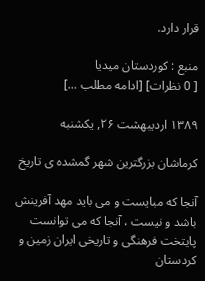قرار دارد.

منبع : کوردستان میدیا
[ 0 نظرات] [ادامه مطلب ...]

۱۳۸۹ اردیبهشت ۲۶, یکشنبه

کرماشان بزرگترین شهر گمشده ی تاریخ

آنجا که مبایست و می باید مهد آفرینش باشد و نیست ، آنجا که می توانست پایتخت فرهنگی و تاریخی ایران زمین و کردستان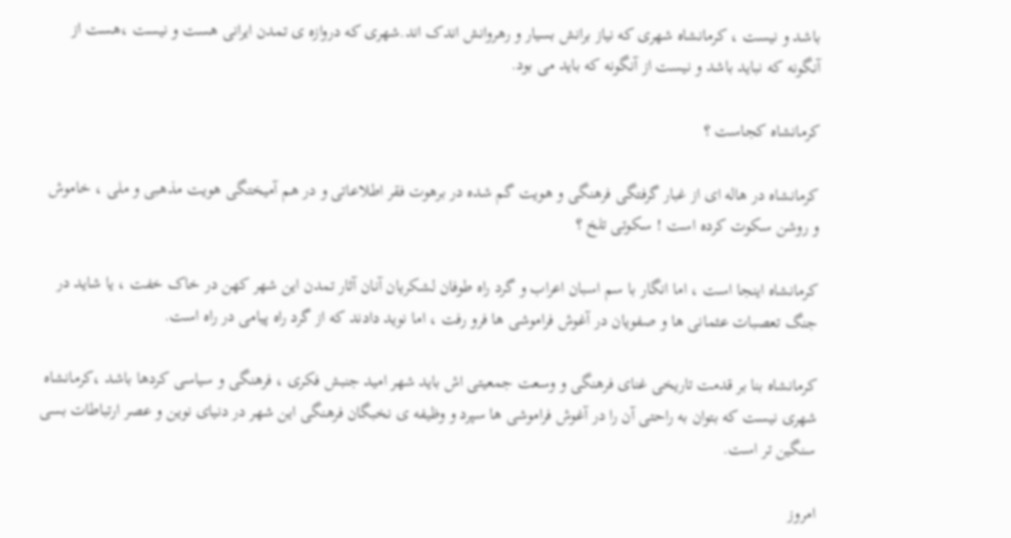باشد و نیست ، کرمانشاه شهری که نیاز برانش بسیار و رهروانش اندک اند.شهری که دروازه ی تمدن ایرانی هست و نیست ،هست از آنگونه که نباید باشد و نیست از آنگونه که باید می بود.

کرمانشاه کجاست ؟

کرمانشاه در هاله ای از غبار گرفتگی فرهنگی و هویت گم شده در برهوت فقر اطلاعاتی و در هم آمیختگی هویت مذهبی و ملی ، خاموش و روشن سکوت کرده است ! سکوتی تلخ ؟

کرمانشاه اینجا است ، اما انگار با سم اسبان اعراب و گرد راه طوفان لشکریان آنان آثار تمدن این شهر کهن در خاک خفت ، یا شاید در جنگ تعصبات عثمانی ها و صفویان در آغوش فراموشی ها فرو رفت ، اما نوید دادند که از گرد راه پیامی در راه است.

کرمانشاه بنا بر قدمت تاریخی غنای فرهنگی و وسعت جمعیتی اش باید شهر امید جنبش فکری ، فرهنگی و سیاسی کردها باشد ،کرمانشاه شهری نیست که بتوان به راحتی آن را در آغوش فراموشی ها سپرد و وظیفه ی نخبگان فرهنگی این شهر در دنیای نوین و عصر ارتباطات بسی سنگین تر است.

امروز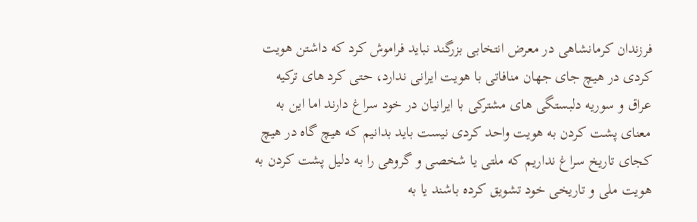فرزندان کرمانشاهی در معرض انتخابی بزرگند نباید فراموش کرد که داشتن هویت کردی در هیچ جای جهان منافاتی با هویت ایرانی ندارد، حتی کرد های ترکیه عراق و سوریه دلبستگی های مشترکی با ایرانیان در خود سراغ دارند اما این به معنای پشت کردن به هویت واحد کردی نیست باید بدانیم که هیچ گاه در هیچ کجای تاریخ سراغ نداریم که ملتی یا شخصی و گروهی را به دلیل پشت کردن به هویت ملی و تاریخی خود تشویق کرده باشند یا به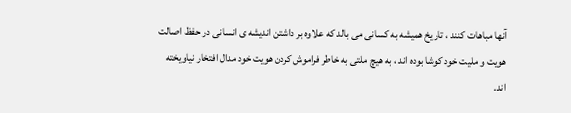آنها مباهات کنند ، تاریخ همیشه به کسانی می بالد که علاوه بر داشتن اندیشه ی انسانی در حفظ اصالت هویت و ملیت خود کوشا بوده اند ، به هیچ ملتی به خاطر فراموش کردن هویت خود مدال افتخار نیاویخته اند.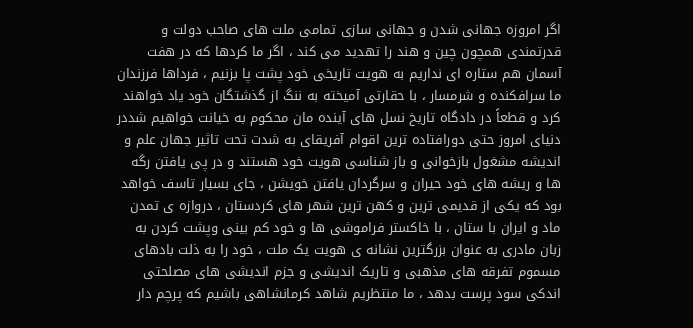اگر امروزه جهانی شدن و جهانی سازی تمامی ملت های صاحب دولت و قدرتمندی همچون چین و هند را تهدید می کند ، اگر ما کردها که در هفت آسمان هم ستاره ای نداریم به هویت تاریخی خود پشت پا بزنیم ، فرداها فرزندان ما سرافکنده و شرمسار ، با حقارتی آمیخته به ننگ از گذشتگان خود یاد خواهند کرد و قطعاً در دادگاه تاریخ نسل های آینده مان محکوم به خیانت خواهیم شددر دنیای امروز حتی دورافتاده ترین اقوام آفریقای به شدت تحت تاثیر جهان علم و اندیشه مشغول بازخوانی و باز شناسی هویت خود هستند و در پی یافتن رگه ها و ریشه های خود حیران و سرگردان یافتن خویشن ، جای بسیار تاسف خواهد بود که یکی از قدیمی ترین و کهن ترین شهر های کردستان ، دروازه ی تمدن ماد و ایران با ستان ، با خاکستر فراموشی ها و خود کم بینی وپشت کردن به زبان مادری به عنوان بزرگترین نشانه ی هویت یک ملت ، خود را به ذلت بادهای مسموم تفرقه های مذهبی و تاریک اندیشی و جزم اندیشی های مصلحتی اندکی سود پرست بدهد ، ما منتظریم شاهد کرمانشاهی باشیم که پرچم دار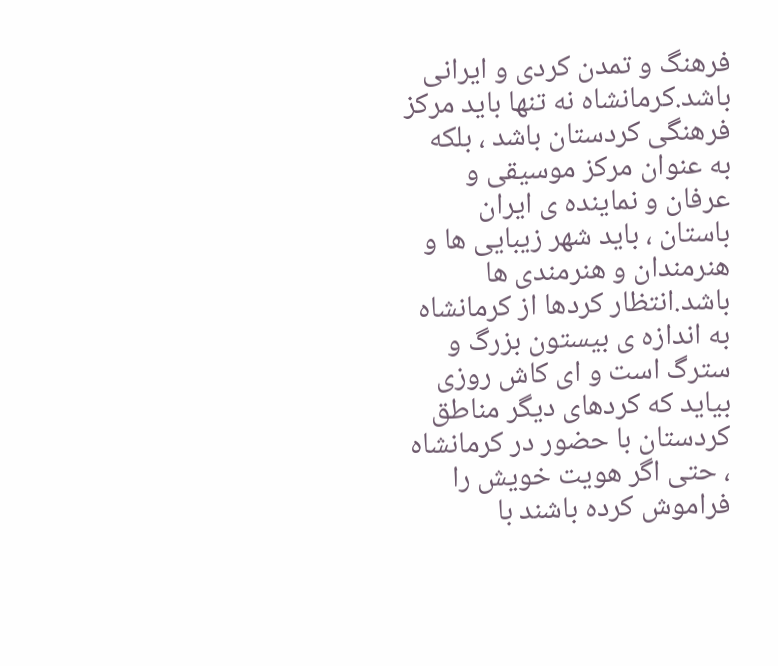فرهنگ و تمدن کردی و ایرانی باشد.کرمانشاه نه تنها باید مرکز فرهنگی کردستان باشد ، بلکه به عنوان مرکز موسیقی و عرفان و نماینده ی ایران باستان ، باید شهر زیبایی ها و هنرمندان و هنرمندی ها باشد.انتظار کردها از کرمانشاه به اندازه ی بیستون بزرگ و سترگ است و ای کاش روزی بیاید که کردهای دیگر مناطق کردستان با حضور در کرمانشاه ، حتی اگر هویت خویش را فراموش کرده باشند با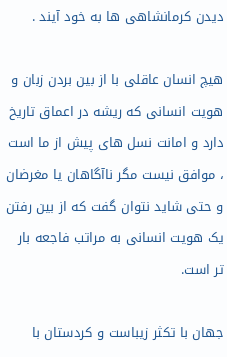دیدن کرمانشاهی ها به خود آیند .

هیچ انسان عاقلی با از بین بردن زبان و هویت انسانی که ریشه در اعماق تاریخ دارد و امانت نسل های پیش از ما است ، موافق نیست مگر ناآگاهان یا مغرضان و حتی شاید نتوان گفت که از بین رفتن یک هویت انسانی به مراتب فاجعه بار تر است.

جهان با تکثر زیباست و کردستان با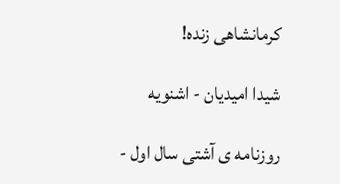کرمانشاهی زنده!

شیدا امیدیان - اشنویه

روزنامه ی آشتی سال اول -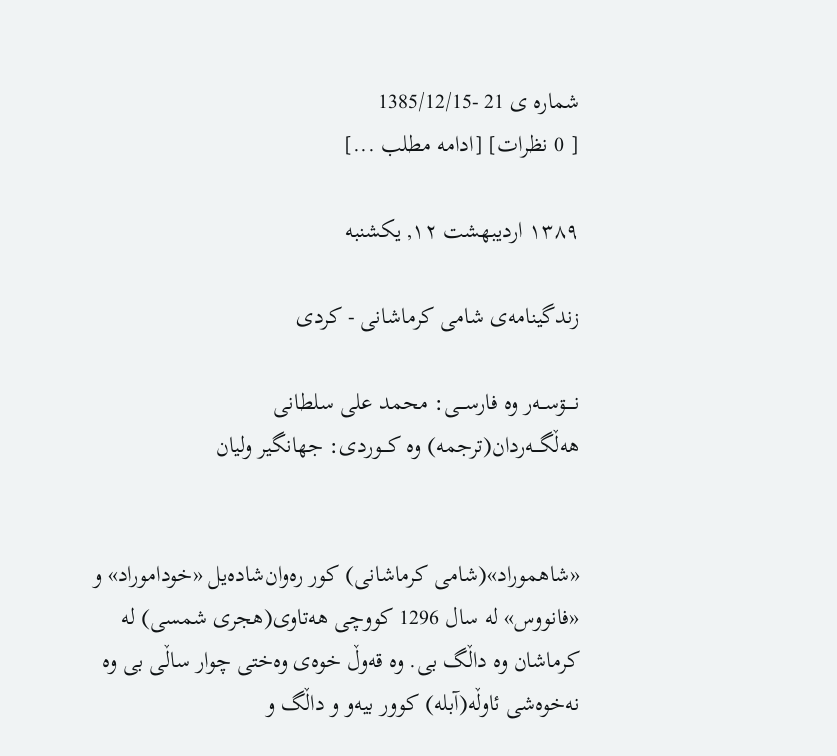شماره ی 21 -1385/12/15
[ 0 نظرات] [ادامه مطلب ...]

۱۳۸۹ اردیبهشت ۱۲, یکشنبه

زندگینامه‌ی شامی کرماشانی - کردی

نــــۊســه‌ر وه فارســـی: محمد علی سلطانی
هه‌ڵگـــه‌ردان(ترجمه) وه کـــوردی‌: جهانگیر ولیان


«شاهموراد»(شامی کرماشانی) کور ره‌وان‌شاده‌یل «خوداموراد» و «فانووس» له سال 1296 کووچی هه‌تاوی(هجری شمسی) له کرماشان وه داڵگ بی. وه قه‌وڵ خوه‌ی وه‌ختی چوار ساڵی بی وه نه‌خوه‌شی ئاوڵه(آبله) کوور بیه‌و و داڵگ و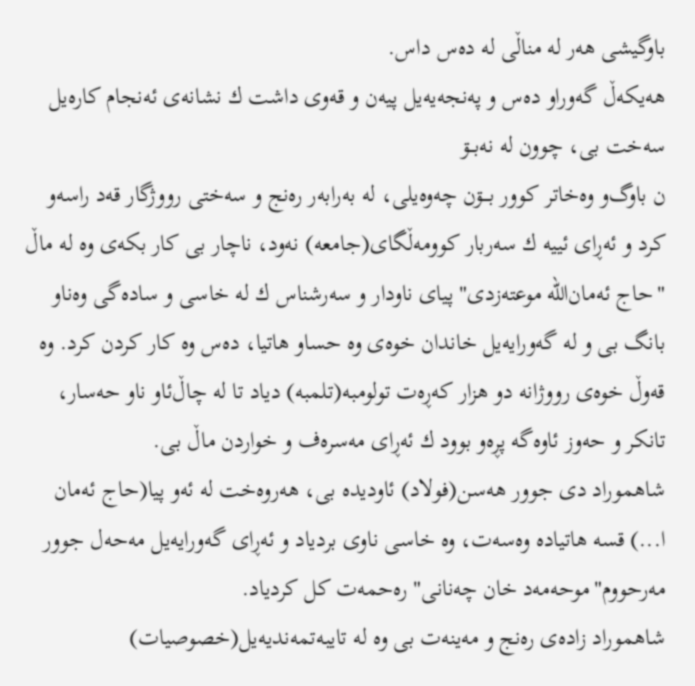باوگیشی هه‌ر له مناڵی له ده‌س داس.
هه‌یکه‌ڵ گه‌وراو ده‌س و په‌نجه‌یه‌یل پیه‌ن و قه‌وی داشت ك نشانه‌ی ئه‌نجام کاره‌یل سه‌خت بی، چوون له نه‌بــۊ
ن باوگ‌و وه‌‌خاتر کوور بـــۊن چه‌وه‌یلی، له به‌رابه‌ر ره‌نج و سه‌ختی رووژگار قه‌د راسه‌و کرد و ئه‌ڕای ئییه ك سه‌ربار کوومه‌ڵگای(جامعه) نه‌ود، ناچار بی کار بکه‌ی وه له ماڵ "حاج ئه‌مان‌الله موعته‌زدی" پیای ناودار و سه‌رشناس ك له خاسی و ساده‌گی وه‌ناو بانگ بی و له گه‌ورایه‌یل خاندان خوه‌ی وه حساو هاتیا، ده‌س وه کار کردن کرد. وه قه‌وڵ خوه‌ی رووژانه دو هزار که‌ڕه‌ت تولومبه(تلمبه) دیاد تا له چاڵ‌ئاو ناو حه‌‌سار، تانکر و حه‌وز ئاوه‌گه پڕه‌و بوود ك ئه‌ڕای مه‌سره‌ف و خواردن ماڵ بی.
شاهموراد دی جوور هه‌سن(فولاد) ئاودیده بی، هه‌روه‌خت له ئه‌و پیا(حاج ئه‌مان ا...) قسه هاتیاده وه‌سه‌ت، وه خاسی ناوی بردیاد و ئه‌ڕای گه‌ورایه‌یل مه‌حه‌ل جوور مه‌رحووم"موحه‌مه‌د خان چه‌نانی" ره‌حمه‌ت کل کردیاد.
شاهموراد زاده‌ی ره‌نج و مه‌ینه‌ت بی وه له تایبه‌تمه‌ندیه‌یل(خصوصيات)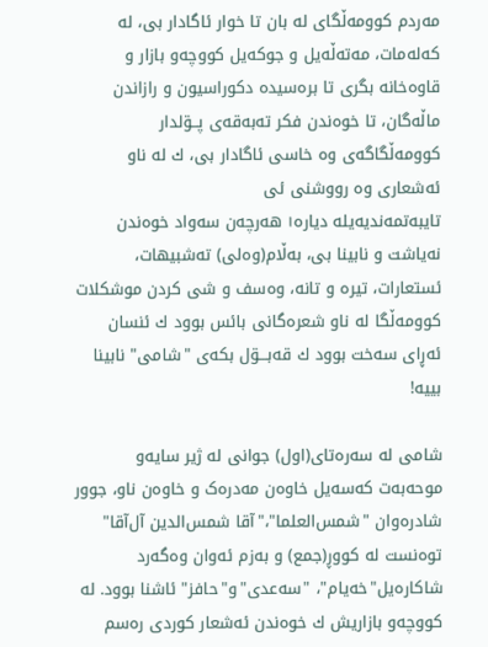مه‌ردم کوومه‌ڵگای له بان تا خوار ئاگادار بی، له که‌له‌مات، مه‌ته‌ڵه‌یل و جوکه‌یل کووچه‌و بازار و قاوه‌خانه بگری تا بره‌سیده دکوراسیون و رازاندن ماڵه‌گان، تا خوه‌ندن فکر ته‌به‌قه‌ی پــۊلدار کوومه‌ڵگاگه‌ی وه خاسی ئاگادار بی، ك له ناو ئه‌شعاری وه رووشنی ئی
تایبه‌تمه‌ندیه‌یله دیاره। هه‌رچه‌ن سه‌واد خوه‌ندن نه‌یاشت و نابینا بی، به‌ڵام(وه‌لی) ته‌شبیهات، ئستعارات، تیره و تانه، وه‌سف و شی کردن موشکلات کوومه‌ڵگا له ناو شعره‌گانی بائس بوود ك ئنسان ئه‌ڕای سه‌خت بوود ك قه‌بـــۊل بکه‌ی "شامی" نابینا بییه!

شامی له سه‌ره‌تای(اول) جوانی له ژیر سایه‌و موحه‌به‌ت که‌سه‌یل خاوه‌ن مه‌دره‌ک و خاوه‌ن ناو، جوور شادره‌وان "شمس‌العلما"،"آقا شمس‌الدين آل‌آقا" توه‌نست له کووڕ(جمع) و به‌زم ئه‌وان وه‌گه‌رد شاکاره‌یل"خه‌یام"، "سه‌عدی"و"حافز" ئاشنا بوود. له کووچه‌و بازاریش ك خوه‌ندن ئه‌شعار کوردی ره‌سم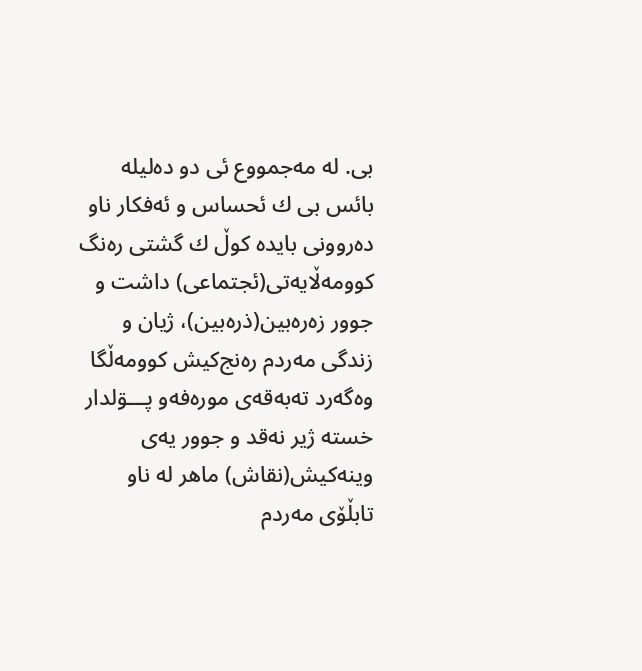بی. له مه‌جمووع ئی دو ده‌لیله بائس بی ك ئحساس و ئه‌فکار ناو ده‌روونی بایده کوڵ ك گشتی ره‌نگ کوومه‌ڵایه‌تی(ئجتماعی) داشت و جوور زه‌ره‌بین(ذره‌بین)، ژیان و زندگی مه‌ردم ره‌نج‌کیش کوومه‌ڵگا وه‌گه‌رد ته‌به‌قه‌ی موره‌فه‌و پـــۊلدار خسته ژیر نه‌قد و جوور یه‌ی وینه‌کیش(نقاش) ماهر له ناو تابڵۆی مه‌ردم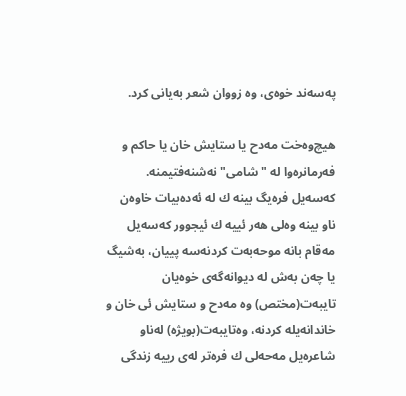په‌سه‌ند خوه‌ی، وه زووان شعر به‌یانی کرد.

هیچ‌وه‌خت مه‌دح یا ستایش خان یا حاکم و فه‌رمانره‌وا له "شامی" نه‌شنه‌فتیمنه. که‌سه‌یل فره‌یگ بینه ك له ئه‌ده‌بیات خاوه‌ن ناو بینه وه‌لی هه‌ر ئییه ك ئیجوور که‌سه‌یل مه‌قام بانه موحه‌به‌ت کردنه‌سه پییان، به‌شیگ یا چه‌ن به‌ش له دیوانه‌گه‌ی خوه‌یان تایبه‌ت(مختص) وه مه‌دح و ستایش ئی خان و خاندانه‌یله کردنه، وه‌تایبه‌ت(بويژه) له‌ناو شاعره‌یل مه‌حه‌لی ك فره‌تر له‌ی رییه زندگی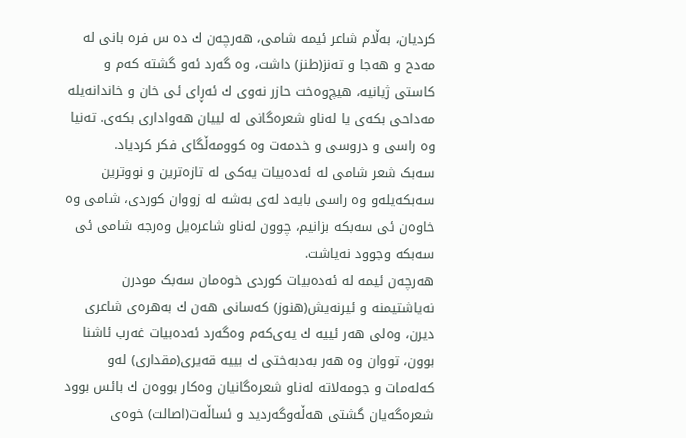کردیان، به‌ڵام شاعر ئیمه شامی، هه‌رچه‌ن ك ده س فره بانی له مه‌دح و هه‌جا و ته‌نز(طنز) داشت، وه گه‌رد ئه‌و گشته که‌م و کاستی ژیانیه، هیچ‌وه‌خت حازر نه‌وی ك ئه‌ڕای ئی خان و خاندانه‌یله مه‌داحی بکه‌ی یا له‌ناو شعره‌گانی له لییان هه‌واداری بکه‌ی. ته‌نیا وه راسی و دروسی‌ و خدمه‌ت وه کوومه‌ڵگای فکر کردیاد.
سه‌بک شعر شامی له ئه‌ده‌بیات یه‌کی له تازه‌ترین و نووترین سه‌بکه‌یله‌و وه‌ راسی بایه‌د له‌ی به‌شه له زووان کوردی، شامی وه خاوه‌ن ئی سه‌بکه بزانیم، چوون له‌ناو شاعره‌یل وه‌رجه شامی ئی سه‌بکه وجوود نه‌یاشت.
هه‌ر‌چه‌ن ئیمه له ئه‌ده‌بیات کوردی خوه‌مان سه‌بک مودرن نه‌یاشتیمنه و ئیرنه‌یش(هنوز) که‌سانی هه‌ن ك به‌هره‌ی شاعری دیرن، وه‌لی هه‌ر ئییه ك یه‌ی‌که‌م وه‌گه‌رد ئه‌ده‌بیات غه‌رب ئاشنا بوون، تووان وه هه‌ر به‌دبه‌ختی ك بییه قه‌یری(مقداری) له‌و که‌له‌مات و جومه‌لاته له‌ناو شعره‌گانیان وه‌کار بووه‌ن ك بائس بوود شعره‌گه‌یان گشتی هه‌ڵه‌و‌گه‌ردید و ئساڵه‌ت(اصالت) خوه‌ی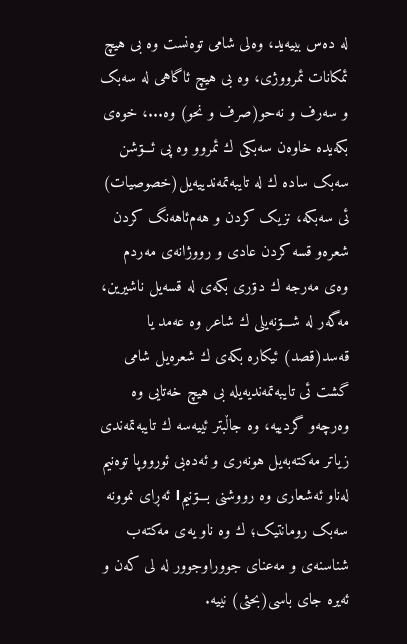له ده‌س بییه‌ید، وه‌لی شامی توه‌نست وه بی هیچ ئمکانات ئمرووژی، وه بی هیچ ئاگاهی له سه‌بک و سه‌رف و نه‌حو(صرف و نحو) وه...، خوه‌ی بکه‌یده خاوه‌ن سه‌بکی ك ئمروو وه پی ئـــۊشن سه‌بک ساده ك له تایبه‌تمه‌ندییه‌یل(خصوصيات) ئی سه‌بکه، نزیک کردن و هه‌م‌ئاهه‌نگ کردن شعره‌و قسه کردن عادی و رووژانه‌ی مه‌ردم وه‌ی مه‌رجه ك دۊری بکه‌ی له قسه‌یل ناشیرین، مه‌گه‌ر له شـــۊنه‌یلی ك شاعر وه عه‌مد یا قه‌سد(قصد) ئیکاره بکه‌ی ك شعره‌یل شامی گشت ئی تایبه‌تمه‌ندیه‌یله بی هیچ خه‌تایی وه وه‌رچه‌و گردییه، وه جاڵبتر ئییه‌سه ك تایبه‌تمه‌ندی زیاتر مه‌کته‌به‌یل هونه‌ری و ئه‌ده‌بی ئورووپا توه‌نیم له‌ناو ئه‌شعاری وه رووشنی بـــۊنیم। ئه‌ڕای نموونه سه‌بک رومانتیک؛ ك وه ناو یه‌ی مه‌کته‌ب شناسنه‌ی و مه‌عنای جووراوجوور له لی که‌ن و ئه‌یره جای باسی(بحثی) نییه.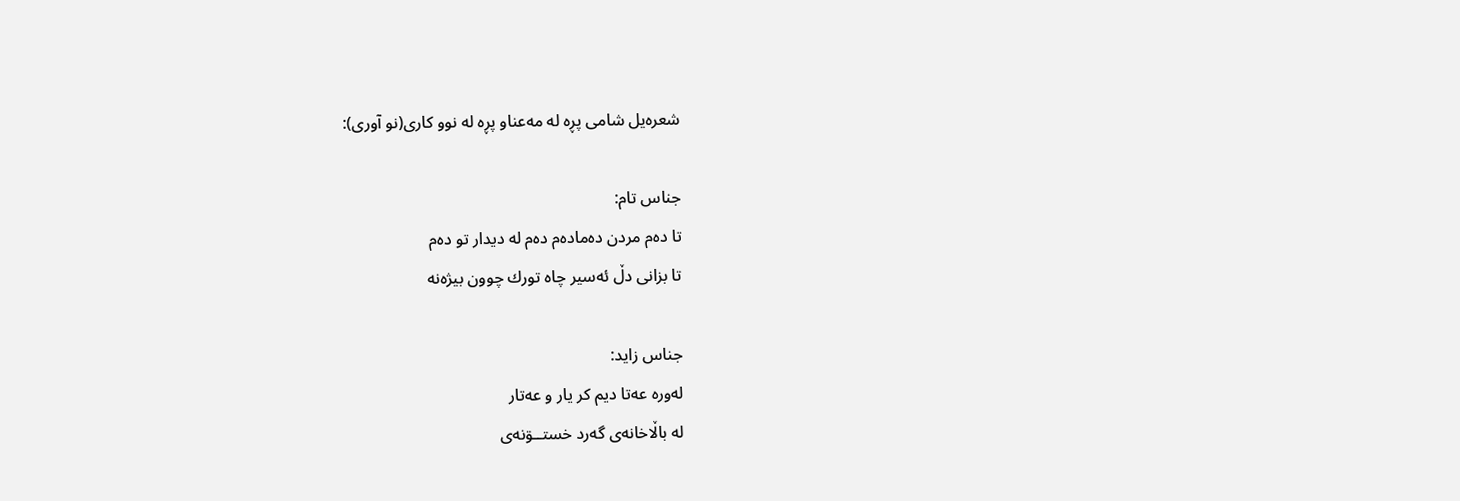شعره‌یل شامی پڕه له مه‌عناو پڕه له نوو کاری(نو آوری):

جناس تام:
تا ده‌م مردن ده‌ماده‌م ده‌م له ديدار تو ده‌م
تا بزانی دڵ ئه‌سير چاه تورك چوون بيژه‌نه

جناس زايد:
له‌وره عه‌تا ديم كر يار و عه‌تار
له باڵاخانه‌ی گه‌رد خستــۊنه‌ی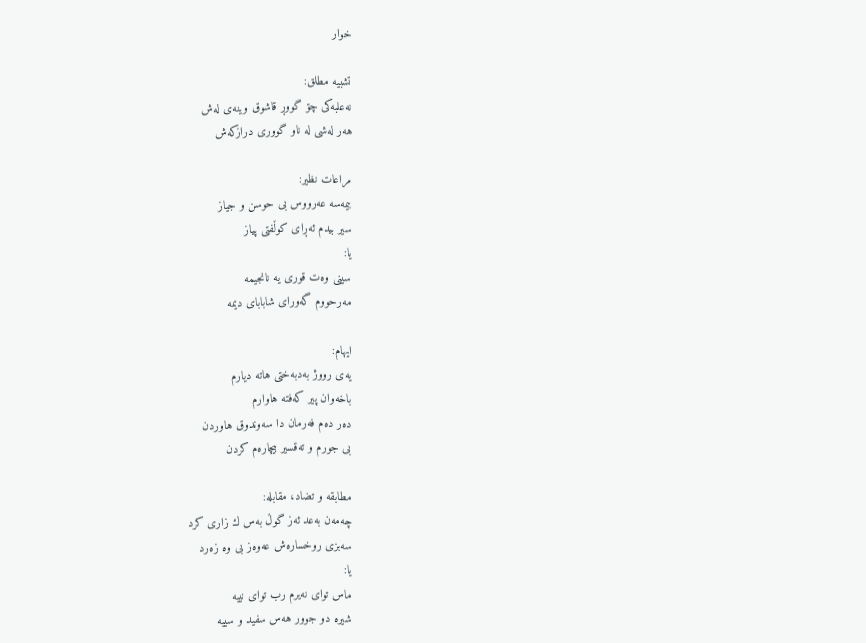خوار

تشبيه مطلق:
نه‌علبه‌كی چۊ گووڕ قاشوق وينه‌‌ی له‌ش
هه‌ر له‌شی له ناو گووری درازكه‌ش

مراعات نظير:
بيمه‌سه عه‌رووس بی حوسن و جياز
سير بيدم ئه‌ڕای كوڵفتی پياز
يا:
سينی وه‌ت قوری يه نانجيمه
مه‌رحووم گه‌ورای شابابای ديمه

ايهام:
يه‌ی رووژ به‌دبه‌ختی هاته ديارم
باخه‌وان پير كه‌فته هاوارم
ده‌ر ده‌م فه‌رمان دا سه‌وندوق هاوردن
بی جورم و ته‌قسير بيچاره‌م كردن

مطابقه و تضاد، مقابله:
چه‌مه‌ن به‌عد ئه‌ز گوڵ به‌س ك زاری كرد
سه‌بزی روخساره‌ش عه‌وه‌ز بی وه‌ زه‌رد
يا:
ماس توای نه‌يرم رب توای نيیه
شيره دو جوور هه‌س سفيد و سيیه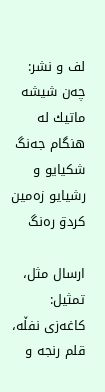لف و نشر:
چه‌ن شيشه ماتيك له هنگام جه‌نگ
شكيايو و رشيايو زه‌مين كردۊ ره‌نگ

ارسال مثل، تمثيل:
كاغه‌زی نفڵه، قلم رنجه و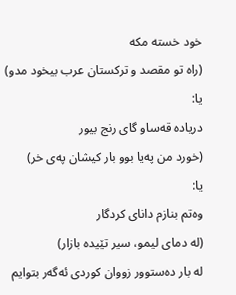خود خسته مكه
(راه تو مقصد و تركستان عرب بيخود مدو)
يا:
درياده قه‌ساو گای رنج بيور
(خورد من په‌یا بوو بار كيشان په‌ی خر)
يا:
وه‌تم بنازم دانای كردگار
(له دمای ليمو، سير تێیده بازار)
له بار ده‌ستوور زووان کوردی ئه‌گه‌ر بتوایم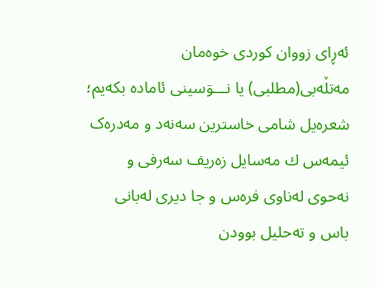ئه‌ڕای زووان کوردی خوه‌مان مه‌تڵه‌بی(مطلبی) یا نـــۊسینی ئاماده بکه‌یم؛ شعره‌یل شامی خاسترین سه‌نه‌د و مه‌دره‌ک ئیمه‌س ك مه‌سایل زه‌ریف سه‌رفی و نه‌حوی له‌ناوی فره‌س و جا دیری له‌بانی باس و ته‌حلیل بوودن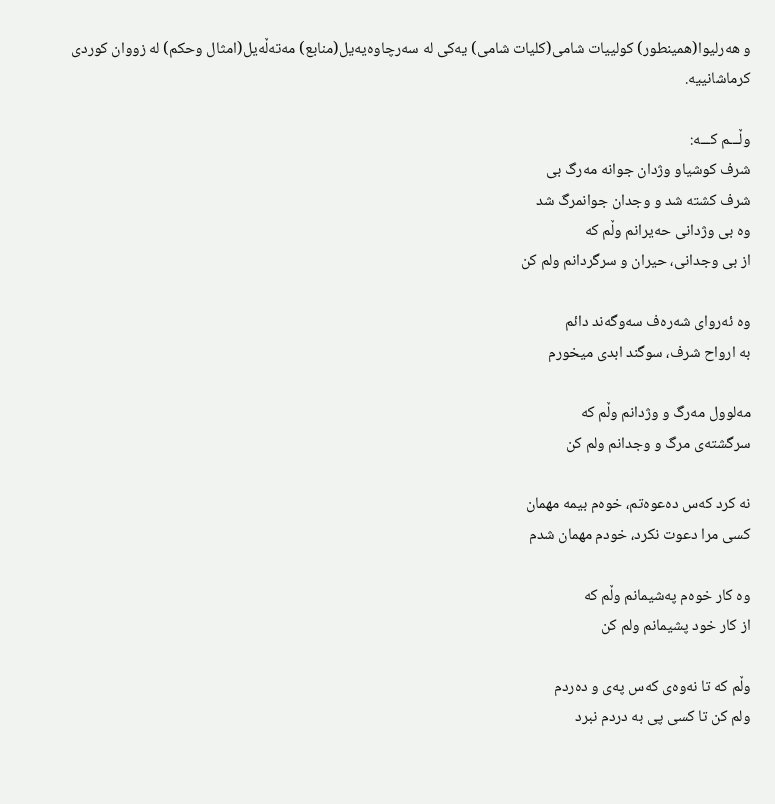و هه‌رلیوا(همینطور) کولییات شامی(کلیات شامی) یه‌کی له سه‌رچاوه‌یه‌یل(منابع) مه‌ته‌ڵه‌یل(امثال وحكم) له زووان کوردی کرماشانییه.

وڵـــم كـــه:
شرف كوشياو وژدان جوانه مه‌رگ بی
شرف کشته شد و وجدان جوانمرگ شد
وه بی وژدانی حه‌يرانم وڵم كه
از بی وجدانی، حیران و سرگردانم ولم کن

وه ئه‌روای شه‌ره‌ف سه‌وگه‌ند دائم
به ارواح شرف، سوگند ابدی میخورم

مه‌لوول مه‌رگ و وژدانم وڵم كه
سرگشته‌ی مرگ و وجدانم ولم کن

نه کرد كه‌س ده‌عوه‌تم، خوه‌م بیمه مهمان
کسی مرا دعوت نکرد، خودم مهمان شدم

وه كار خوه‌م په‌شیمانم وڵم كه
از کار خود پشیمانم ولم کن

وڵم كه تا نه‌وه‌ی كه‌س په‌ی و ده‌ردم
ولم کن تا کسی پی به دردم نبرد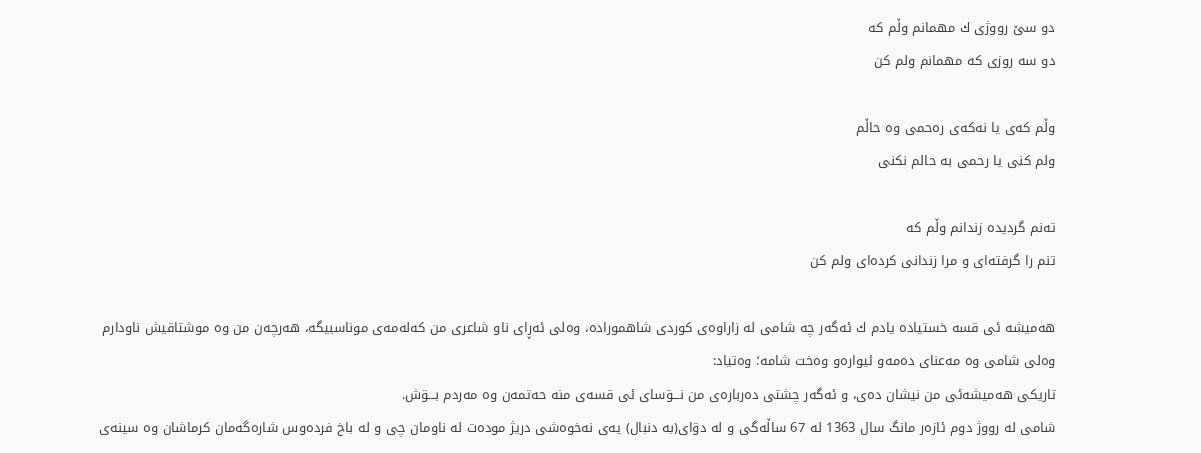دو سێ رووژی ك مهمانم وڵم كه
دو سه روزی که مهمانم ولم کن

وڵم كه‌ی یا نه‌كه‌ی ره‌حمی وه حاڵم
ولم کنی یا رحمی به حالم نکنی

ته‌نم گردیده زندانم وڵم كه
تنم را گرفته‌ای و مرا زندانی کرده‌ای ولم کن

هه‌میشه ئی قسه خستیاده یادم ك ئه‌گه‌ر چه شامی له زاراوه‌ی کوردی شاهموراده، وه‌لی ئه‌ڕای ناو شاعری من که‌له‌مه‌ی موناسبیگه، هه‌رچه‌ن من وه موشتاقیش ناودارم وه‌لی شامی وه مه‌عنای ده‌مه‌و ئیواره‌و وه‌خت شامه‌؛ وه‌تیاد:
تاریکی هه‌میشه‌ئی من نیشان ده‌ی، و ئه‌گه‌ر چشتی ده‌رباره‌ی من نـــۊسای ئی قسه‌ی منه حه‌تمه‌ن وه مه‌ردم بـــۊش.
شامی له رووژ دوم ئازه‌ر مانگ سال 1363 له 67 ساڵه‌گی و له دۊای(به دنبال) یه‌ی نه‌خوه‌شی دریژ موده‌ت له ناومان چی و له باخ فرده‌وس شاره‌گه‌مان کرماشان وه سینه‌ی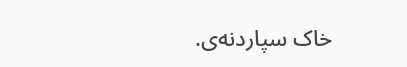خاک سپاردنه‌ی.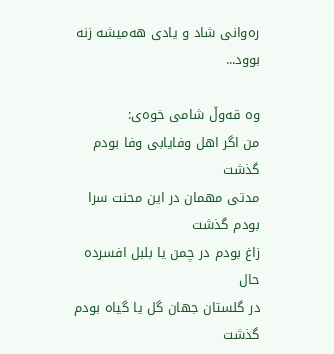ره‌وانی شاد و یادی هه‌میشه زنه بوود...

وه قه‌وڵ شامی خوه‌ی:
من اگر اهل وفايابی وفا بودم گذشت
مدتی مهمان در اين محنت سرا بودم گذشت
زاغ بودم در چمن يا بلبل افسرده حال
در گلستان جهان گل يا گياه بودم گذشت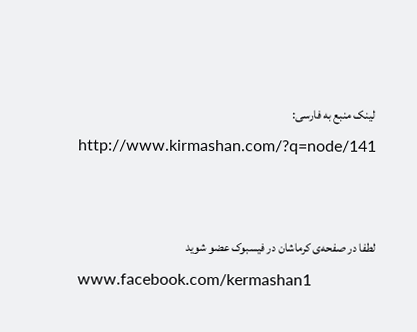لینک منبع به فارسی: http://www.kirmashan.com/?q=node/141


لطفا در صفحه‌ی کرماشان در فیسبوک عضو شوید
www.facebook.com/kermashan1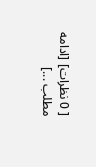[ 0 نظرات] [ادامه مطلب ...]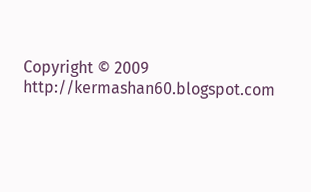Copyright © 2009 http://kermashan60.blogspot.com